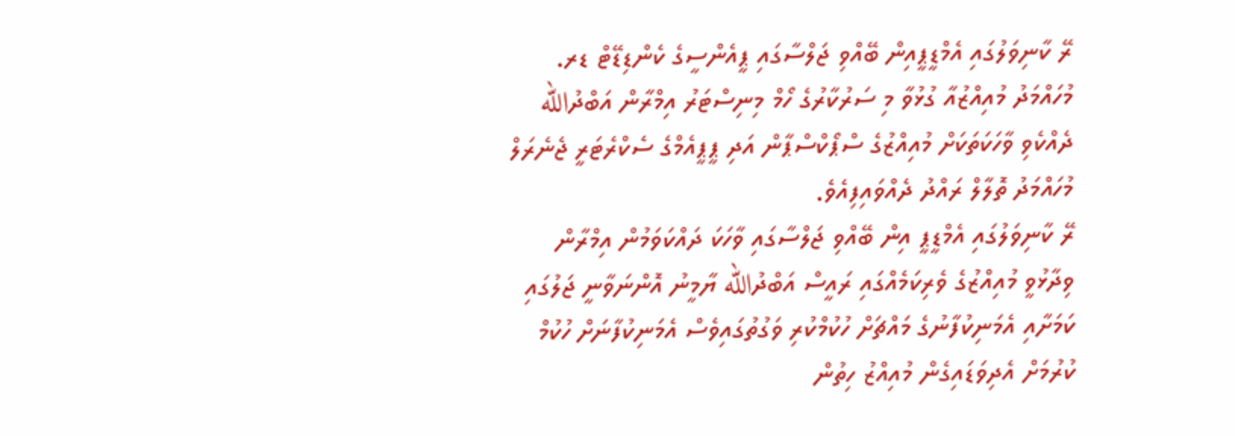ރޭ ކާނިވަލުގައި އެމްޑީޕީއިން ބޭއްވި ޖަލްސާގައި ޕީއެންސީގެ ކެންޑިޑޭޓް ޑރ. މުހައްމަދު މުއިއްޒުއާ ގުޅުވާ މި ސަރުކާރުގެ ހޯމް މިނިސްޓަރު އިމްރާން އަބްދުالله ދެއްކެވި ވާހަކަތަކަށް މުއިއްޒުގެ ސްޕޯކްސްޕާން އަދި ޕީޕީއެމްގެ ސެކްރެޓަރީ ޖެނެރަލް މުހައްމަދު ތޮލާލް ރައްދު ދެއްވައިފިއެވެ.
ރޭ ކާނިވަލުގައި އެމްޑީޕީ އިން ބޭއްވި ޖަލްސާގައި ވާހަކަ ދައްކަވަމުން އިމްރާން ވިދާޅުވީ މުއިއްޒުގެ ވެރިކަމެއްގައި ރައީސް އަބްދުالله ޔާމީނު އޮންނަވާނީ ޖަލުގައި ކަމަށާއި އެމަނިކުފާނުގެ މައްޗަށް ހުކުމްކުރި ވަގުތުގައިވެސް އެމަނިކުފާނަށް ހުކުމް ކުރުމަށް އެދިވަޑައިގެން މުއިއްޒު ހިތުން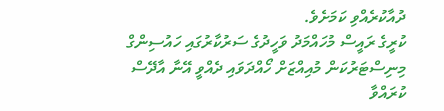ދުއާކުރެއްވި ކަމަށެވެ.
ކުރީގެ ރައީސް މުހައްމަދު ވަހީދުގެ ސަރުކާރުގައި ހައުސިންގް މިނިސްޓަރުކަން މުއިއްޒަށް ހޯއްދަވައި ދެއްވީ އޭނާ އާދޭސް ކުރައްވާ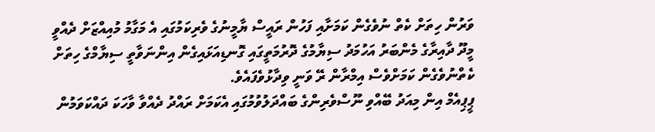ވަރުން ހިތަށް ކެތް ނުވެގެން ކަމަށާއި ފަހުން ރައީސް ޔާމީނުގެ ވެރިކަމުގައި އެ މަގާމު މުއިއްޒަށް ދެއްވީ މީދޫ ދާއިރާގެ މެންބަރު އަހުމަދު ސިޔާމުގެ ދޮރުމަތީގައި ގޮނޑިއަޅައިގެން އިންނަވާތީ ސިޔާމްގެ ހިތަށް ކެތްނުވެގެން ކަމަށްވެސް އިމްރާން ރޭ ވަނީ ވިދާޅުވެފައެވެ.
ޕީޕިއެމް އިން މިއަދު ބޭއްވި ނޫސްވެރިންގެ ބައްދަލުވުމުގައި އެކަމަށް ރައްދު ދެއްވާ ވާހަކަ ދައްކަވަމުން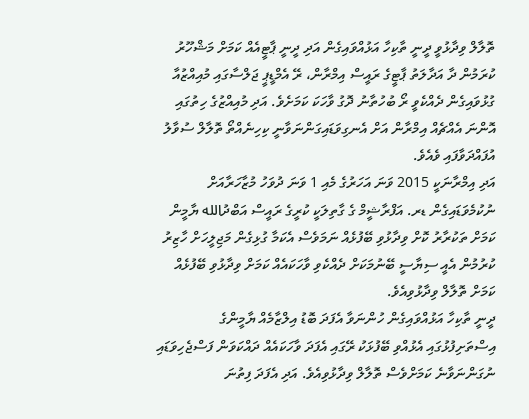ތޮލާލް ވިދާޅުވީ ދީނީ ތާކިހާ އަޅުއްވައިގެން އަދި ދީނީ ޕާޓީއެއް ކަމަށް މަޝްހޫރު ކުރަމުން ދާ އަދާލަތު ޕާޓީގެ ރައީސް އިމްރާން، ރޭ އެމްޑީޕީ ޖަލްސާގައި މުއިއްޒުއާ ގުޅުވައިގެން ދެއްކެވީ ރޯ ބުހުތާނު ދޮގު ވާހަކަ ކަމަށެވެ. އަދި މުއިއްޒުގެ ހިތުގައި އޮންނަ އެއްޗެއް އިމްރާން އަށް އެނގިވަޑައިގަންނަވާނީ ކިހިނެއްތޯ ތޮލާލް ސުވާލު އުފައްދަވާފައި ވެއެވެ.
އަދި އިމްރާނަކީ 2015 ވަނަ އަހަރުގެ މެއި 1 ވަނަ ދުވަހު މުޒާހަރާއަށް ނުކުމެވަޑައިގެން ޑރ. އަފްރާޝީމް ގެ ގާތިލަކީ ކުރީގެ ރައީސް އަބްދުالله ޔާމީން ކަމަށް ތަކުރާރު ކޮށް ވިދާޅުވި ބޭފުޅެއް ނަމަވެސް އެކަމާ ގުޅިގެން މަޖިލީހަށް ހާޒިރު ކުރުމުން އެއީ ސިޔާސީ ބޭނުމަކަށް ދެއްކެވި ވާހަކައެއް ކަމަށް ވިދާޅުވި ބޭފުޅެއް ކަމަށް ތޮލާލް ވިދާޅުވިއެވެ.
ދީނީ ތާކިހާ އަޅުއްވައިގެން ހުންނަވާ އެފަދަ ބޮޑު އިލްޒާމެއް ޔާމީންގެ އިސްތަށިފުޅުގައި އެޅުއްވި ބޭފުޅަކު ރޭގައި އެފަދަ ވާހަކައެއް ދައްކަވަން ފަސްޖެހިވަޑައި ނުގަންނަވާނެ ކަމަށްވެސް ތޮލާލް ވިދާޅުވިއެވެ. އަދި އެފަދަ ފިތުނަ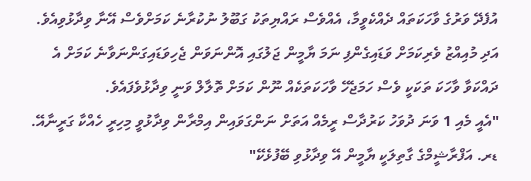އުފެދޭ ވަރުގެ ވާހަކަތައް ދެއްކެވީމާ، އެއްވެސް ރައްޔިތަކު ގަބޫލު ނުކުރާނެ ކަމަށްވެސް އޭނާ ވިދާޅުވިއެވެ. އަދި މުއިއްޒު ވެރިކަމަށް ވަޑައިގެންފި ނަމަ ޔާމީން ޖަލުގައި އޮންނަވަން ޖެހިވަޑައިގަންނަވާނެ ކަމަށް އެ ދައްކަވާ ވާހަކަ ތަކަކީ ވެސް ހަމަޖެހޭ ވާހަކަތަކެއް ނޫން ކަމަށް ތޮލާލް ވަނީ ވިދާޅުވެފައެވެ.
"އެއީ މެއި 1 ވަނަ ދުވަހު ކަރުދާސް ރީމެއް އަތަށް ނަންގަވައިން އިމްރާން ވިދާޅުވީ މިހިރީ ހެއްކާ ގަރީނާއޭ. ޑރ. އަފްރާޝީމްގެ ގާތިލަކީ ޔާމީން އޭ ވިދާޅުވި ބޭފުޅެކޭ"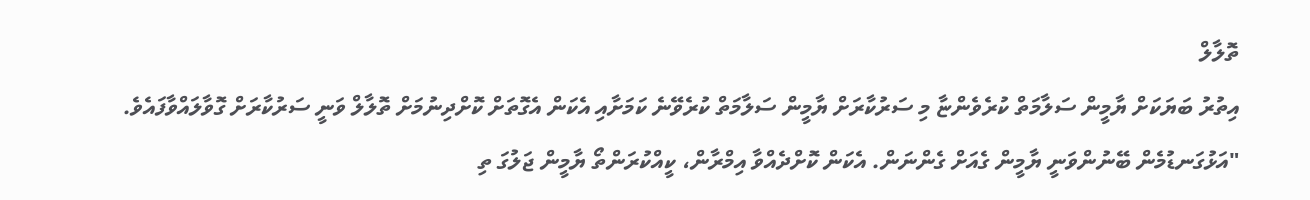ތޮލާލް
އިތުރު ބަޔަކަށް ޔާމީން ސަލާމަތް ކުރެވެންޏާ މި ސަރުކާރަށް ޔާމީން ސަލާމަތް ކުރެވޭނެ ކަމަށާއި އެކަން އެގޮތަށް ކޮށްދިނުމަށް ތޮލާލް ވަނީ ސަރުކާރަށް ގޮވާލައްވާފައެވެ. "އަޅުގަނޑުމެން ބޭނުންވަނީ ޔާމީން ގެއަށް ގެންނަން. އެކަން ކޮށްދެއްވާ އިމްރާން، ކީއްކުރަންތޯ ޔާމީން ޖަލުގަ ތި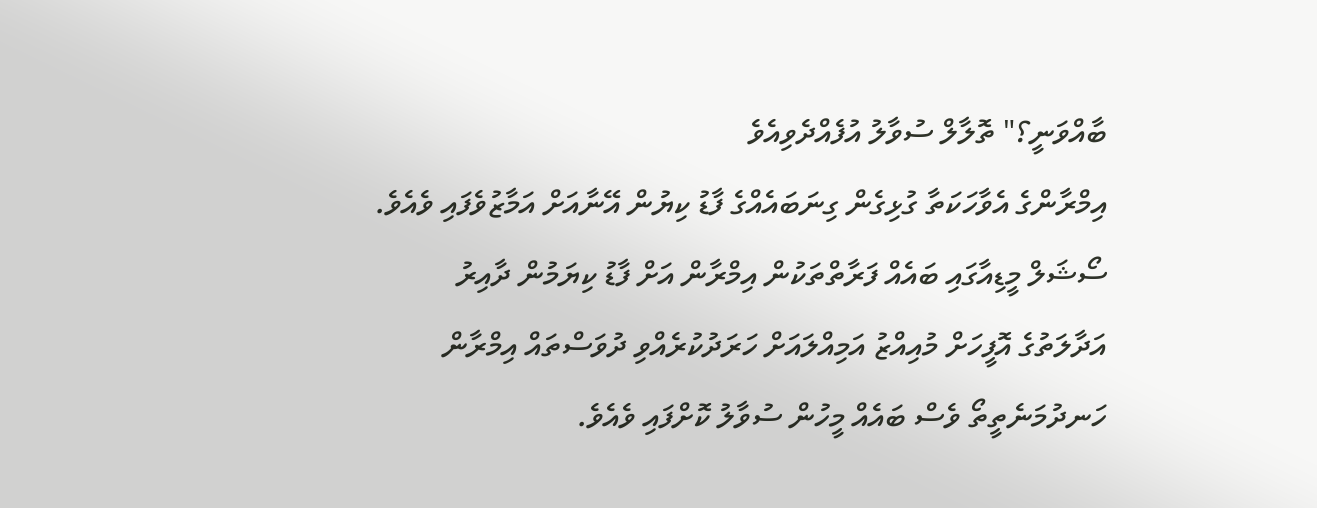ބާއްވަނީ؟" ތޮލާލް ސުވާލު އުފެއްދެވިއެވެ
އިމްރާންގެ އެވާހަކަތާ ގުޅިގެން ގިނަބައެއްގެ ފާޑު ކިޔުން އޭނާއަށް އަމާޒުވެފައި ވެއެވެ. ސޯޝަލް މީޑިއާގައި ބައެއް ފަރާތްތަކުން އިމްރާން އަށް ފާޑު ކިޔަމުން ދާއިރު އަދާލަތުގެ އޮފީހަށް މުއިއްޒު އަމިއްލައަށް ހަރަދުކުރެއްވި ދުވަސްތައް އިމްރާން ހަނދުމަނެތީތޯ ވެސް ބައެއް މީހުން ސުވާލު ކޮށްފައި ވެއެވެ.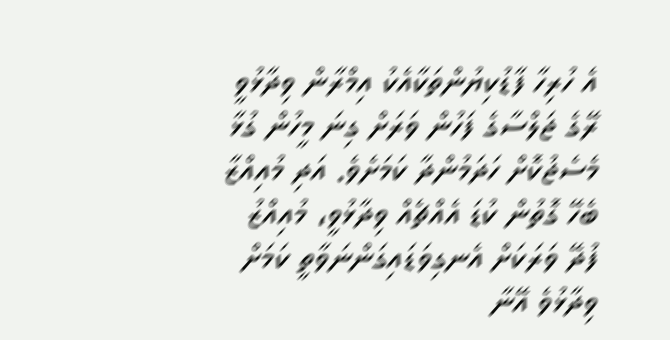އެ ހުރިހާ ފާޑުކިޔުންތަކާއެކު އިމްރާން ވިދާޅުވީ ރޭގެ ޖަލްސާގެ ފަހުން ވަރަށް ގިނަ މީހުން ގުޅާ މެސެޖުކޮށް ހަދަމުންދާ ކަމަށެވެ. އަދި މުއިއްޒާ ބެހޭ ގޮތުން ކުޑަ އެއްޗެއް ވިދާޅުވީ، މުއިއްޒު ފުދޭ ވަރަކަށް އެނގިވަޑައިގަންނަވާތީ ކަމަށް ވިދާޅުވެ އޭނާ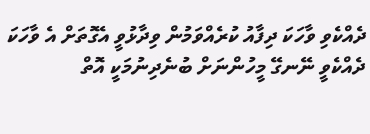ދެއްކެވި ވާހަކަ ދިފާއު ކުރެއްވަމުން ވިދާޅުވީ އެގޮތަށް އެ ވާހަކަ ދެއްކެވީ ނޭނގޭ މީހުންނަށް ބުނެދިނުމަކީ އޮތް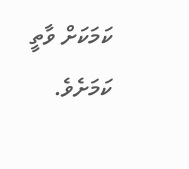ކަމަކަށް ވާތީ ކަމަށެވެ.